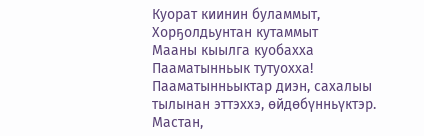Куорат киинин буламмыт,
Хорҕолдьунтан кутаммыт
Мааны кыылга куобахха
Пааматынньык тутуохха!
Пааматынньыктар диэн, сахалыы тылынан эттэххэ, өйдөбүнньүктэр.
Мастан,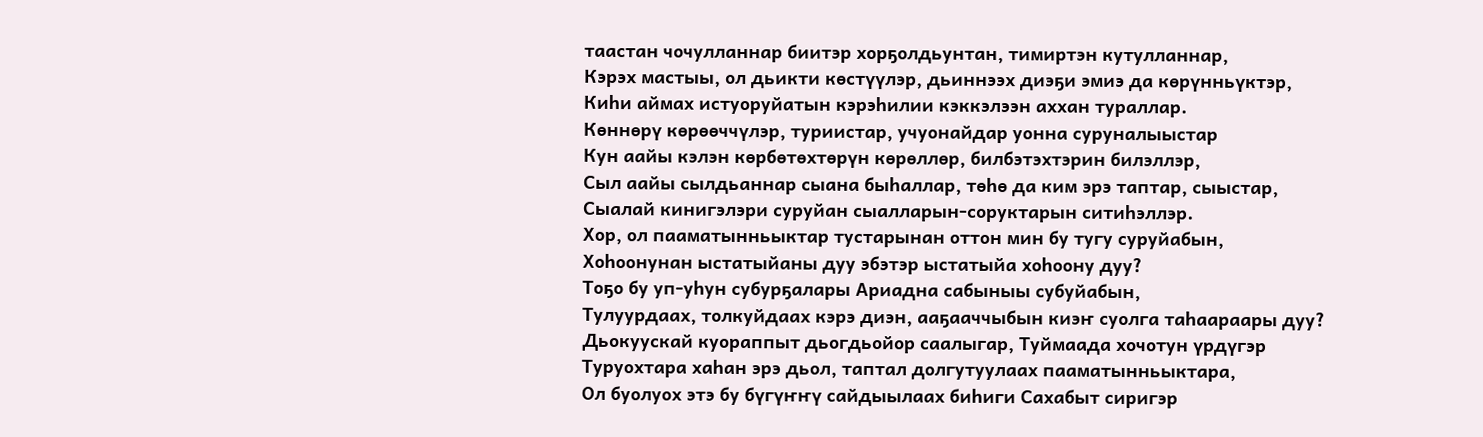таастан чочулланнар биитэр хорҕолдьунтан, тимиртэн кутулланнар,
Кэрэх мастыы, ол дьикти көстүүлэр, дьиннээх диэҕи эмиэ да көрүнньүктэр,
Киһи аймах истуоруйатын кэрэһилии кэккэлээн аххан тураллар.
Көннөрү көрөөччүлэр, туриистар, учуонайдар уонна суруналыыстар
Кун аайы кэлэн көрбөтөхтөрүн көрөллөр, билбэтэхтэрин билэллэр,
Сыл аайы сылдьаннар сыана быһаллар, төһө да ким эрэ таптар, сыыстар,
Сыалай кинигэлэри суруйан сыалларын-соруктарын ситиһэллэр.
Хор, ол пааматынньыктар тустарынан оттон мин бу тугу суруйабын,
Хоһоонунан ыстатыйаны дуу эбэтэр ыстатыйа хоһоону дуу?
Toҕo бу уп-уhун субурҕалары Ариадна сабыныы субуйабын,
Тулуурдаах, толкуйдаах кэрэ диэн, ааҕааччыбын киэҥ суолга таһаараары дуу?
Дьокуускай куораппыт дьогдьойор саалыгар, Туймаада хочотун үрдүгэр
Туруохтара хаһан эрэ дьол, таптал долгутуулаах пааматынньыктара,
Ол буолуох этэ бу бүгүҥҥү сайдыылаах биһиги Сахабыт сиригэр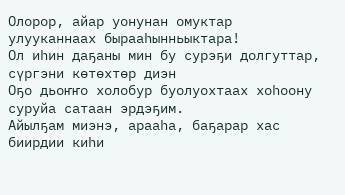Олорор, айар уонунан омуктар улууканнаах бырааһынньыктара!
Ол иhин даҕаны мин бу сурэҕи долгуттар, сүргэни көтөхтөр диэн
Оҕо дьоҥҥо холобур буолуохтаах хоһоону суруйа сатаан эрдэҕим.
Айылҕам миэнэ, арааһа, баҕарар хас биирдии киһи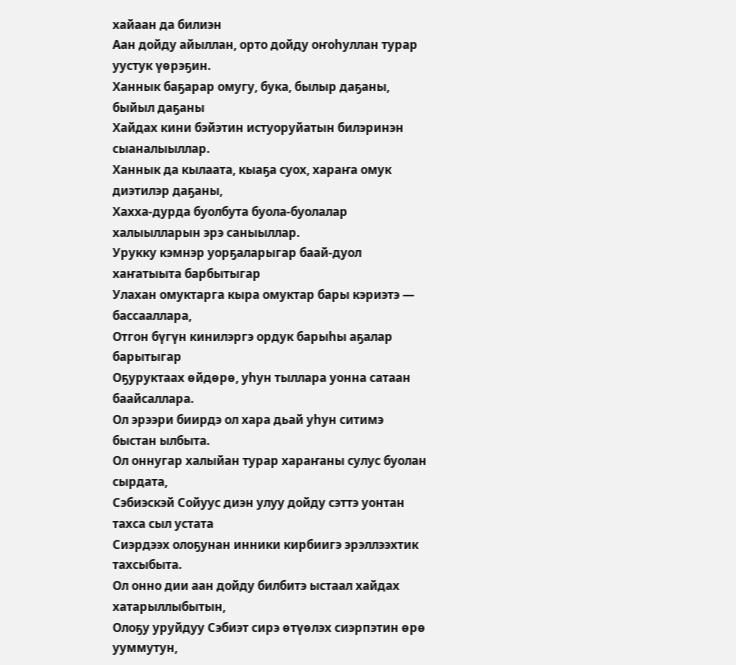хайаан да билиэн
Аан дойду айыллан, орто дойду оҥоһуллан турар уустук үөрэҕин.
Ханнык баҕарар омугу, бука, былыр даҕаны, быйыл даҕаны
Хайдах кини бэйэтин истуоруйатын билэринэн сыаналыыллар.
Ханнык да кылаата, кыаҕа суох, хараҥа омук диэтилэр даҕаны,
Хахха-дурда буолбута буола-буолалар халыылларын эрэ саныыллар.
Урукку кэмнэр уорҕаларыгар баай-дуол хаҥатыыта барбытыгар
Улахан омуктарга кыра омуктар бары кэриэтэ — бассааллара,
Отгон бүгүн кинилэргэ ордук барыһы аҕалар барытыгар
Оҕуруктаах өйдөрө, уһун тыллара уонна сатаан баайсаллара.
Ол эрээри биирдэ ол хара дьай уhун ситимэ быстан ылбыта.
Ол оннугар халыйан турар хараҥаны сулус буолан сырдата,
Сэбиэскэй Сойуус диэн улуу дойду сэттэ уонтан тахса сыл устата
Сиэрдээх олоҕунан инники кирбиигэ эрэллээхтик тахсыбыта.
Ол онно дии аан дойду билбитэ ыстаал хайдах хатарыллыбытын,
Олоҕу уруйдуу Сэбиэт сирэ өтүөлэх сиэрпэтин өрө ууммутун,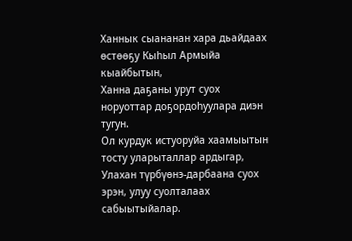Ханнык сыананан хара дьайдаах өстөөҕу Кыһыл Армыйа кыайбытын,
Ханна даҕаны урут суох норуоттар доҕордоһуулара диэн тугун.
Ол курдук истуоруйа хаамыытын тосту уларыталлар ардыгар,
Улахан түрбүөнэ-дарбаана суох эрэн, улуу суолталаах сабыытыйалар.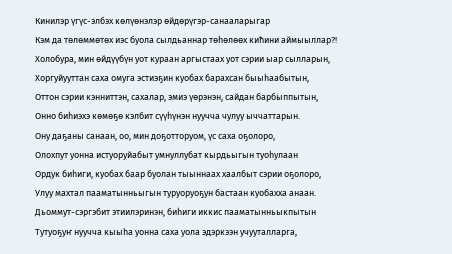Кинилэр үгүс-элбэх көлүөнэлэр өйдөрүгэр-санааларыгар
Кэм да төлөммөтөх иэс буола сылдьаннар төһөлөөх кићини аймыыллар?!
Холобура, мин өйдүүбүн уот кураан аргыстаах уот сэрии ыар сылларын,
Хоргуйууттан саха омуга эстиэҕин куобах барахсан быыһаабытын,
Оттон сэрии кэнниттэн, сахалар, эмиэ үөрэнэн, сайдан барбыппытын,
Онно биһиэхэ көмөҕө кэлбит сүүһүнэн нуучча чулуу ыччаттарын.
Ону даҕаны санаан, оо, мин доҕотторуом, үс саха оҕолоро,
Олохпут уонна истуоруйабыт умнуллубат кырдьыгын туоһулаан
Ордук биһиги, куобах баар буолан тыыннаах хаалбыт сэрии оҕолоро,
Улуу махтал пааматынньыгын туруоруоҕун бастаан куобахха анаан.
Дьоммут-сэргэбит этиилэринэн, биһиги иккис пааматынньыкпытын
Тутуоҕуҥ нуучча кыыhа уонна саха уола эдэркээн учууталларга,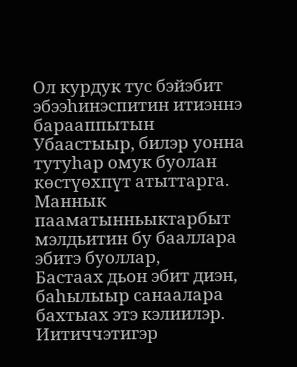Ол курдук тус бэйэбит эбээһинэспитин итиэннэ барааппытын
Убаастыыр, билэр уонна тутуһар омук буолан көстүөхпүт атыттарга.
Маннык пааматынньыктарбыт мэлдьитин бу бааллара эбитэ буоллар,
Бастаах дьон эбит диэн, баһылыыр санаалара бахтыах этэ кэлиилэр.
Иитиччэтигэр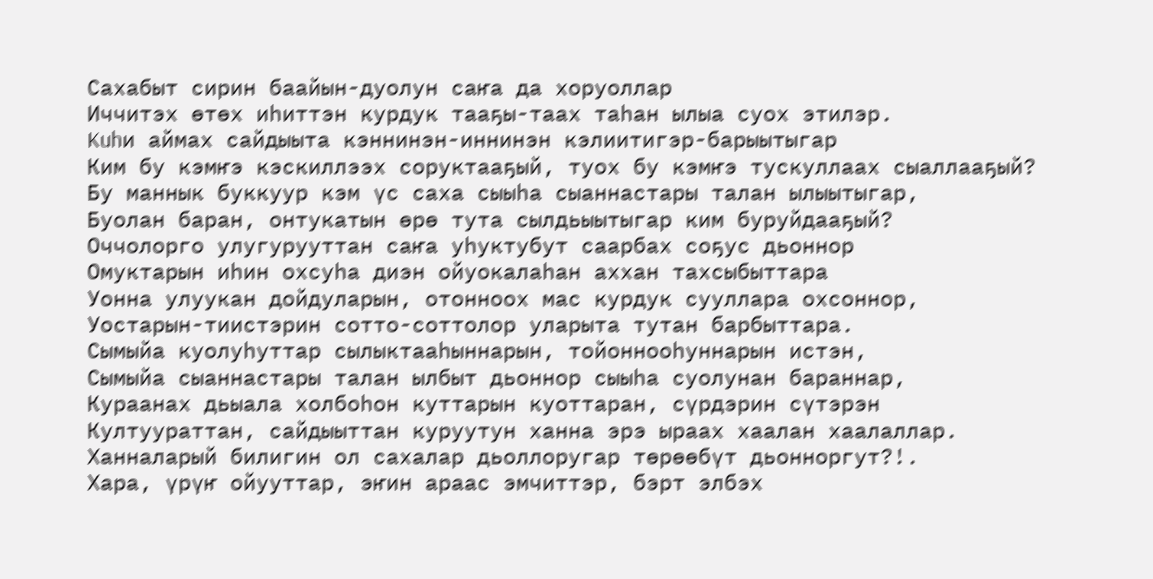Сахабыт сирин баайын-дуолун саҥа да хоруоллар
Иччитэх өтөх иһиттэн курдук тааҕы-таах таһан ылыа суох этилэр.
Kuhи аймах сайдыыта кэннинэн-иннинэн кэлиитигэр-барыытыгар
Ким бу кэмҥэ кэскиллээх соруктааҕый, туох бу кэмҥэ тускуллаах сыаллааҕый?
Бу маннык буккуур кэм үс саха сыыһа сыаннастары талан ылыытыгар,
Буолан баран, онтукатын өрө тута сылдьыытыгар ким буруйдааҕый?
Оччолорго улугурууттан саҥа уһуктубут саарбах соҕус дьоннор
Омуктарын иһин охсуһа диэн ойуокалаһан аххан тахсыбыттара
Уонна улуукан дойдуларын, отонноох мас курдук сууллара охсоннор,
Уостарын-тиистэрин сотто-соттолор уларыта тутан барбыттара.
Сымыйа куолуһуттар сылыктааһыннарын, тойоннооһуннарын истэн,
Сымыйа сыаннастары талан ылбыт дьоннор сыыһа суолунан бараннар,
Кураанах дьыала холбоһон куттарын куоттаран, сүрдэрин сүтэрэн
Култуураттан, сайдыыттан куруутун ханна эрэ ыраах хаалан хаалаллар.
Ханналарый билигин ол сахалар дьоллоругар төрөөбүт дьонноргут?!.
Хара, үрүҥ ойууттар, эҥин араас эмчиттэр, бэрт элбэх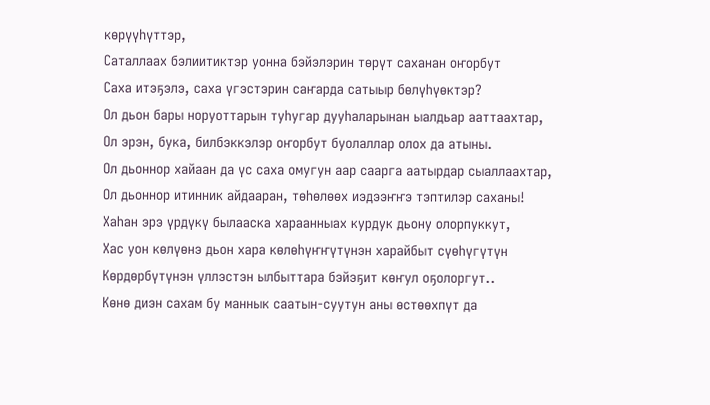көрүүһүттэр,
Саталлаах бэлиитиктэр уонна бэйэлэрин төрүт саханан оҥорбут
Саха итэҕэлэ, саха үгэстэрин саҥарда сатыыр бөлүһүөктэр?
Ол дьон бары норуоттарын туһугар дууһаларынан ыалдьар ааттаахтар,
Ол эрэн, бука, билбэккэлэр оҥорбут буолаллар олох да атыны.
Ол дьоннор хайаан да үс саха омугун аар саарга аатырдар сыаллаахтар,
Ол дьоннор итинник айдааран, төһөлөөх иэдээҥҥэ тэптилэр саханы!
Хаһан эрэ үрдүкү былааска хараанныах курдук дьону олорпуккут,
Хас уон көлүөнэ дьон хара көлөһүҥҥүтүнэн харайбыт сүөhүгүтүн
Көрдөрбүтүнэн үллэстэн ылбыттара бэйэҕит көҥул оҕолоргут..
Көнө диэн сахам бу маннык саатын-суутун аны өстөөхпүт да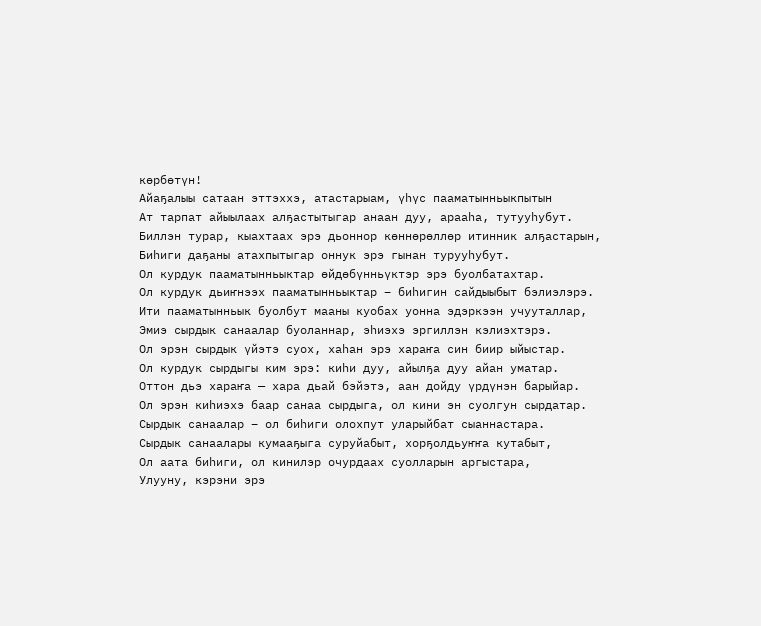көрбөтүн!
Айаҕалыы сатаан эттэххэ, атастарыам, үһүс пааматынньыкпытын
Ат тарпат айыылаах алҕастытыгар анаан дуу, араahа, тутууһубут.
Биллэн турар, кыахтаах эрэ дьоннор көннөрөллөр итинник алҕастарын,
Биһиги даҕаны атахпытыгар оннук эрэ гынан турууһубут.
Ол курдук пааматынньыктар өйдөбүнньүктэр эрэ буолбатахтар.
Ол курдук дьиҥнээх пааматынньыктар – биһигин сайдыыбыт бэлиэлэрэ.
Ити пааматынньык буолбут мааны куобах уонна эдэркээн учууталлар,
Эмиэ сырдык санаалар буоланнар, эһиэхэ эргиллэн кэлиэхтэрэ.
Ол эрэн сырдык үйэтэ суох, хаһан эрэ хараҥа син биир ыйыстар.
Ол курдук сырдыгы ким эрэ: киһи дуу, айылҕа дуу айан уматар.
Оттон дьэ хараҥа — хара дьай бэйэтэ, аан дойду үрдүнэн барыйар.
Ол эрэн киһиэхэ баар санаа сырдыга, ол кини эн суолгун сырдатар.
Сырдык санаалар – ол биһиги олохпут уларыйбат сыаннастара.
Сырдык санаалары кумааҕыга суруйабыт, хорҕолдьуҥҥа кутабыт,
Ол аата биһиги, ол кинилэр очурдаах суолларын аргыстара,
Улууну, кэрэни эрэ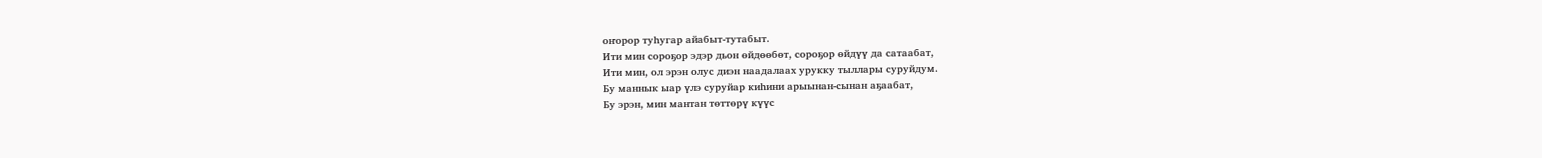оҥорор туһугар айабыт-тутабыт.
Ити мин сороҕор эдэр дьон өйдөөбөт, сороҕор өйдүү да сатаабат,
Ити мин, ол эрэн олус диэн наадалаах урукку тыллары суруйдум.
Бу маннык ыар үлэ суруйар киһини арыынан-сынан аҕаабат,
Бу эрэн, мин мантан төттөрү күүс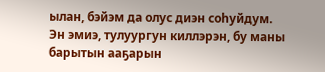ылан, бэйэм да олус диэн соһуйдум.
Эн эмиэ, тулуургун киллэрэн, бу маны барытын ааҕарын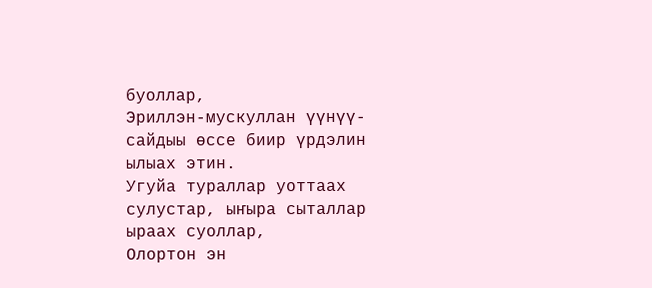буоллар,
Эриллэн-мускуллан үүнүү-сайдыы өссе биир үрдэлин ылыах этин.
Угуйа тураллар уоттаах сулустар, ыҥыра сыталлар ыраах суоллар,
Олортон эн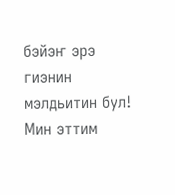бэйэҥ эрэ гиэнин мэлдьитин бул! Мин эттим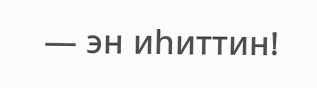— эн иһиттин!